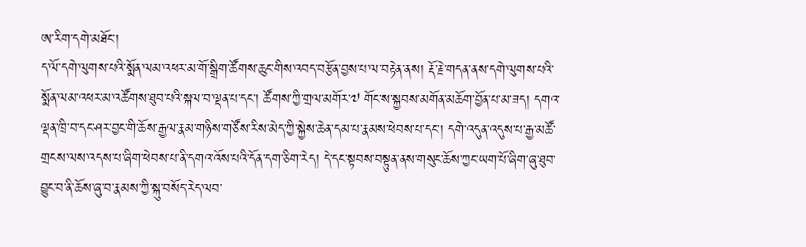ཨ་རིག་དགེ་མཐོང་།
ད་ལོ་དགེ་ལུགས་པའི་སྨོན་ལམ་འཕར་མ་གོ་སྒྲིག་ཚོགས་ཆུང་གིས་འབད་བརྩོན་བྱས་པ་ལ་བརྟེན་ནས། རྡོ་རྗེ་གདན་ནས་དགེ་ལུགས་པའི་སྨོན་ལམ་འཕར་མ་འཚོགས་ཐུབ་པའི་སྐལ་བ་ལྡན་པ་དང་། ཚོགས་ཀྱི་གྲལ་མགོར་༧ གོང་ས་སྐྱབས་མགོན་མཆོག་བྱོན་པ་མ་ཟད། དགའ་ལྡན་ཁྲི་བ་དང་ཤར་བྱང་གི་ཆོས་རྒྱལ་རྣམ་གཉིས་གཙོས་རིས་མེད་ཀྱི་སྐྱེས་ཆེན་དམ་པ་རྣམས་ཕེབས་པ་དང་། དགེ་འདུན་འདུས་པ་རྒྱ་མཚོ་གྲངས་ལས་འདས་པ་ཞིག་ཕེབས་པ་ནི་དགའ་འོས་པའི་དོན་དག་ཅིག་རེད། དེ་དང་སྟབས་བསྟུན་ནས་གསུང་ཆོས་ཀྱང་ཡག་པོ་ཞིག་ཞུ་ཐུབ་བྱུང་བ་ནི་ཆོས་ཞུ་བ་རྣམས་ཀྱི་སྐུ་བསོད་རེད་ལབ་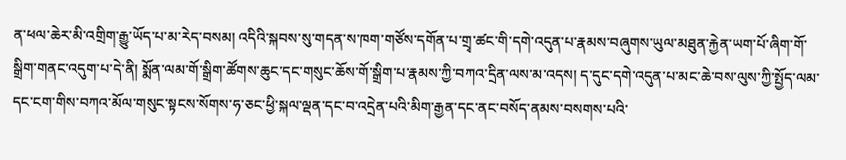ན་ཕལ་ཆེར་མི་འགྲིག་རྒྱུ་ཡོད་པ་མ་རེད་བསམ། འདིའི་སྐབས་སུ་གདན་ས་ཁག་གཙོས་དགོན་པ་གྲྭ་ཚང་གི་དགེ་འདུན་པ་རྣམས་བཞུགས་ཡུལ་མཐུན་རྐྱེན་ཡག་པོ་ཞིག་གོ་སྒྲིག་གནང་འདུག་པ་དེ་ནི། སྨོན་ལམ་གོ་སྒྲིག་ཚོགས་ཆུང་དང་གསུང་ཆོས་གོ་སྒྲིག་པ་རྣམས་ཀྱི་བཀའ་དྲིན་ལས་མ་འདས། ད་དུང་དགེ་འདུན་པ་མང་ཆེ་བས་ལུས་ཀྱི་སྤྱོད་ལམ་དང་ངག་གིས་བཀའ་མོལ་གསུང་སྟངས་སོགས་ཧ་ཅང་ཕྱི་སྐལ་ལྡན་དང་བ་འདྲེན་པའི་མིག་རྒྱན་དང་ནང་བསོད་ནམས་བསགས་པའི་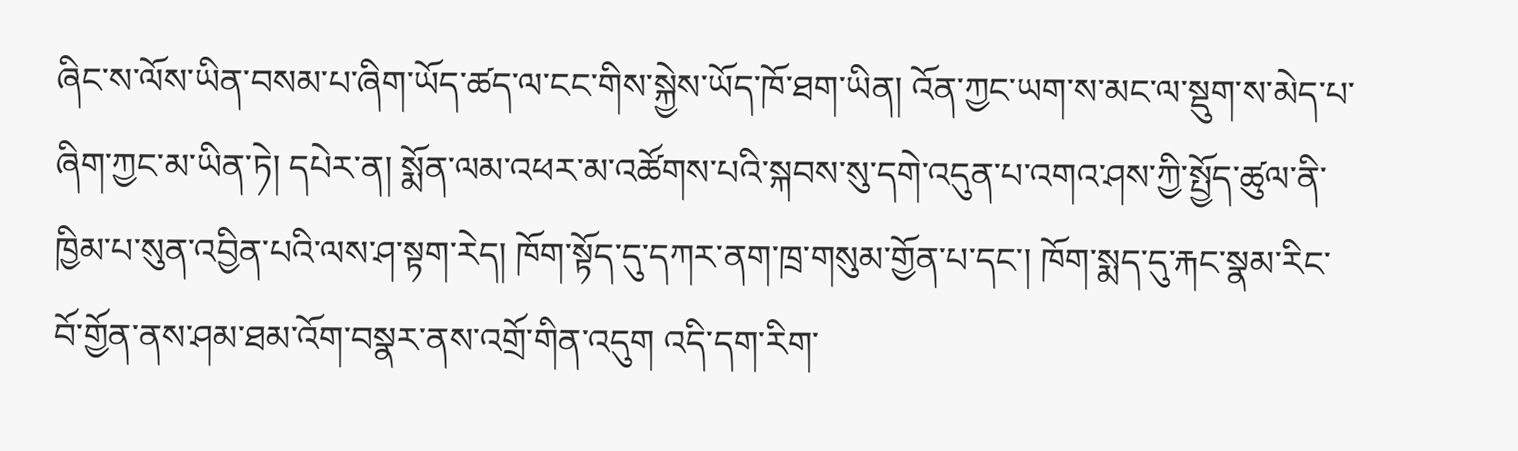ཞིང་ས་ལོས་ཡིན་བསམ་པ་ཞིག་ཡོད་ཚད་ལ་ངང་གིས་སྐྱེས་ཡོད་ཁོ་ཐག་ཡིན། འོན་ཀྱང་ཡག་ས་མང་ལ་སྡུག་ས་མེད་པ་ཞིག་ཀྱང་མ་ཡིན་ཏེ། དཔེར་ན། སྨོན་ལམ་འཕར་མ་འཚོགས་པའི་སྐབས་སུ་དགེ་འདུན་པ་འགའ་ཤས་ཀྱི་སྤྱོད་ཚུལ་ནི་ཁྱིམ་པ་སུན་འབྱིན་པའི་ལས་ཤ་སྟག་རེད། ཁོག་སྟོད་དུ་དཀར་ནག་ཁྲ་གསུམ་གྱོན་པ་དང་། ཁོག་སྨད་དུ་རྐང་སྣམ་རིང་བོ་གྱོན་ནས་ཤམ་ཐམ་འོག་བསྣར་ནས་འགྲོ་གིན་འདུག འདི་དག་རིག་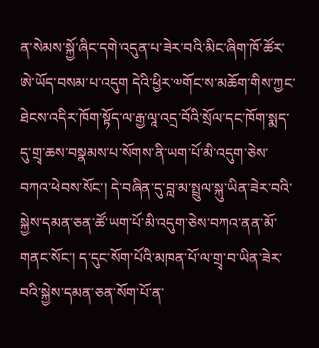ན་སེམས་སྐྱོ་ཞིང་དགེ་འདུན་པ་ཟེར་བའི་མིང་ཞིག་ཁོ་ཚོར་ཨེ་ཡོད་བསམ་པ་འདུག དེའི་ཕྱིར་༧གོང་ས་མཆོག་གིས་ཀྱང་ཐེངས་འདིར་ཁོག་སྟོད་ལ་རྒྱ་ལཱ་འདྲ་བོའི་སྲོལ་དང་ཁོག་སྨད་དུ་གྲྭ་ཆས་བསྣམས་པ་སོགས་ནི་ཡག་པོ་མི་འདུག་ཅེས་བཀའ་ཕེབས་སོང་། དེ་བཞིན་དུ་བླ་མ་སྤྲུལ་སྐུ་ཡིན་ཟེར་བའི་སྐྱེས་དམན་ཅན་ཚོ་ཡག་པོ་མི་འདུག་ཅེས་བཀའ་ནན་མོ་གནང་སོང་། ད་དུང་སོག་པོའི་མཁན་པོ་ལ་གྲྭ་བ་ཡིན་ཟེར་བའི་སྐྱེས་དམན་ཅན་སོག་པོ་ན་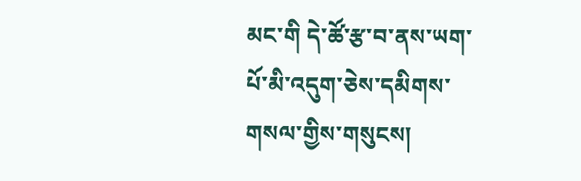མང་གི དེ་ཚོ་རྩ་བ་ནས་ཡག་པོ་མི་འདུག་ཅེས་དམིགས་གསལ་གྱིས་གསུངས།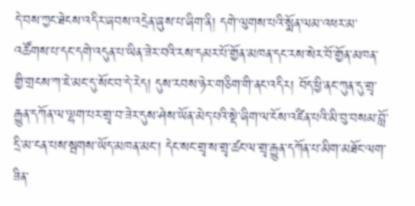དེ་བས་ཀྱང་ཐེངས་འདིར་ཞབས་འདྲེན་ཞུས་པ་ཞིག་ནི། དགེ་ལུགས་པའི་སྨོན་ལམ་འཕར་མ་འཚོགས་པ་དང་དགེ་འདུན་པ་ཡིན་ཟེར་བའི་རས་དམར་པོ་གྱོན་མཁན་དང་རས་སེར་བོ་གྱོན་མཁན་གྱི་གྲངས་ཀ་ཇེ་མང་དུ་སོང་བ་དེ་རེད། དུས་རབས་ཉེར་གཅིག་གི་ནང་འདིར། བོད་ཕྱི་ནང་ཀུན་དུ་གྲྭ་རྒྱུན་དཀོན་ལ་ལྷག་པར་གྲྭ་བ་ཟེར་དུས་ཤེས་ཡོན་མེད་པའི་སྡེ་ཞིག་ལ་ངོས་འཛིན་པའི་མི་བུ་བསམ་བློ་དྲི་མ་ངན་པས་སྦགས་ཡོད་མཁན་མང་། དེང་སང་གྲྭ་ས་གྲྭ་ཚང་ལ་གྲྭ་རྒྱུན་དཀོན་པ་མིག་མཐོང་ལག་ཟིན་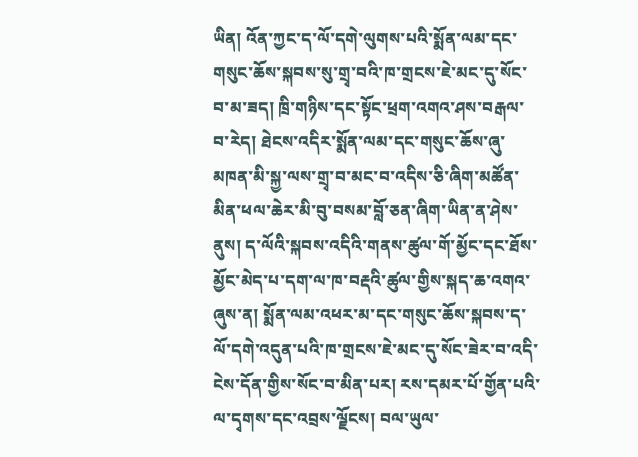ཡིན། འོན་ཀྱང་ད་ལོ་དགེ་ལུགས་པའི་སྨོན་ལམ་དང་གསུང་ཆོས་སྐབས་སུ་གྲྭ་བའི་ཁ་གྲངས་ཇེ་མང་དུ་སོང་བ་མ་ཟད། ཁྲི་གཉིས་དང་སྟོང་ཕྲག་འགའ་ཤས་བརྒལ་བ་རེད། ཐེངས་འདིར་སྨོན་ལམ་དང་གསུང་ཆོས་ཞུ་མཁན་མི་སྐྱ་ལས་གྲྭ་བ་མང་བ་འདིས་ཅི་ཞིག་མཚོན་མིན་ཕལ་ཆེར་མི་བུ་བསམ་བློ་ཅན་ཞིག་ཡིན་ན་ཤེས་ནུས། ད་ལོའི་སྐབས་འདིའི་གནས་ཚུལ་གོ་མྱོང་དང་ཐོས་མྱོང་མེད་པ་དག་ལ་ཁ་བརྡའི་ཚུལ་གྱིས་སྐད་ཆ་འགའ་ཞུས་ན། སྨོན་ལམ་འཕར་མ་དང་གསུང་ཆོས་སྐབས་ད་ལོ་དགེ་འདུན་པའི་ཁ་གྲངས་ཇེ་མང་དུ་སོང་ཟེར་བ་འདི་ངེས་དོན་གྱིས་སོང་བ་མིན་པར། རས་དམར་པོ་གྱོན་པའི་ལ་དྭགས་དང་འབྲས་ལྗོངས། བལ་ཡུལ་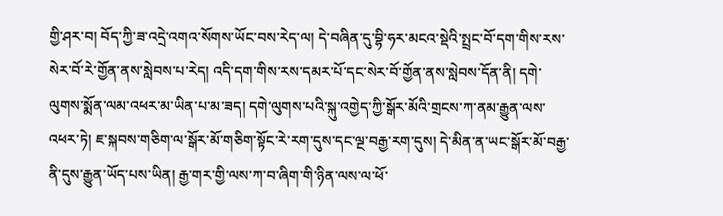གྱི་ཤར་བ། བོད་ཀྱི་ཟ་འདྲེ་འགའ་སོགས་ཡོང་བས་རེད་ལ། དེ་བཞིན་དུ་བྷི་ཧར་མངའ་སྡེའི་སྤྲང་བོ་དག་གིས་རས་སེར་བོ་རེ་གྱོན་ནས་སླེབས་པ་རེད། འདི་དག་གིས་རས་དམར་པོ་དང་སེར་བོ་གྱོན་ནས་སླེབས་དོན་ནི། དགེ་ལུགས་སྨོན་ལམ་འཕར་མ་ཡིན་པ་མ་ཟད། དགེ་ལུགས་པའི་སྐུ་འགྱེད་ཀྱི་སྒོར་མོའི་གྲངས་ཀ་ནམ་རྒྱུན་ལས་འཕར་ཏེ། ཇ་སྐབས་གཅིག་ལ་སྒོར་མོ་གཅིག་སྟོང་རེ་རག་དུས་དང་ལྔ་བརྒྱ་རག་དུས། དེ་མིན་ན་ཡང་སྒོར་མོ་བརྒྱ་ནི་དུས་རྒྱུན་ཡོད་པས་ཡིན། རྒྱ་གར་གྱི་ལས་ཀ་བ་ཞིག་གི་ཉིན་ལས་ལ་ཕོ་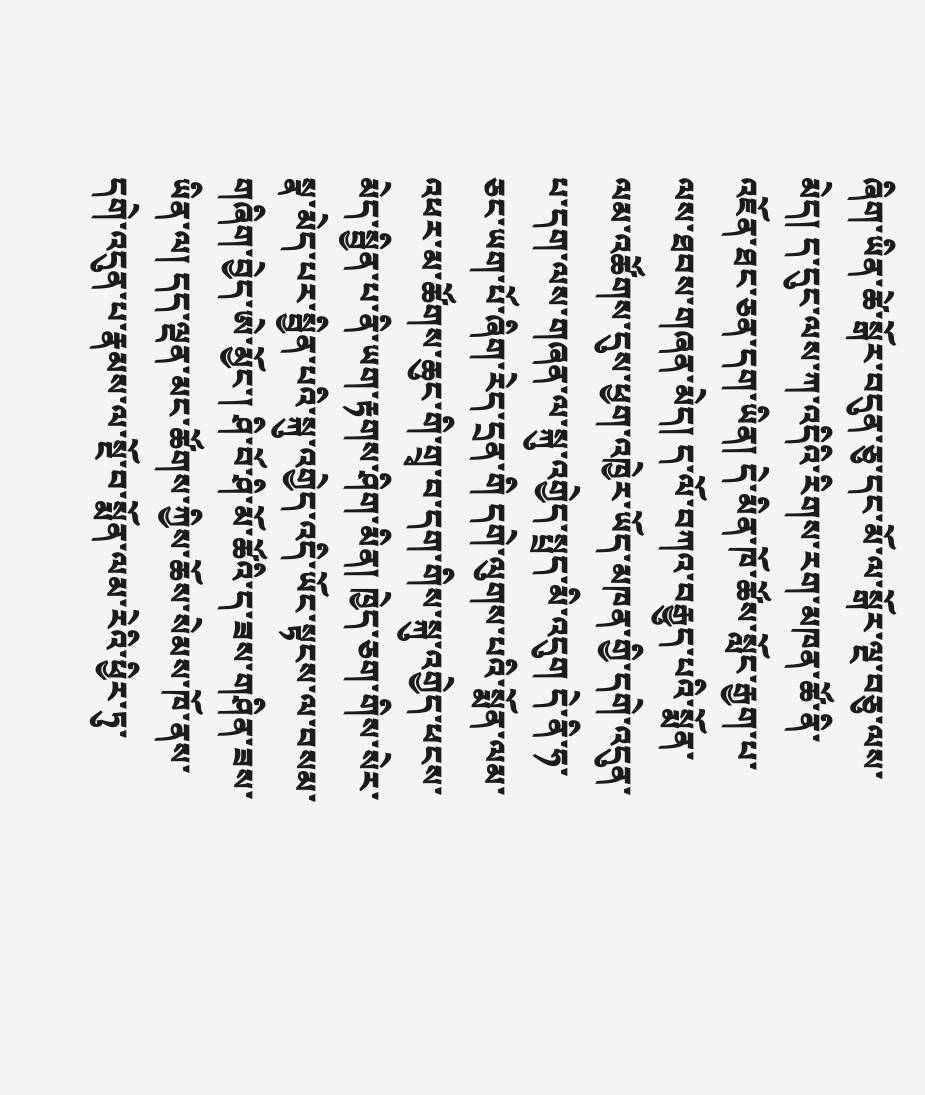ཞིག་ཡིན་ཚེ་སྒོར་བདུན་ཅུ་དང་མོ་ལ་སྒོར་ལྔ་བཅུ་ལས་མེད། ད་དུང་ལས་ཀ་འདིའི་རིགས་རག་མཁན་ཚོ་ནི་འཇོན་ཐང་ཅན་དག་ཡིན། དེ་མིན་ཁོ་ཚོས་སློང་རྒྱག་པ་ལས་ཐབས་གཞན་མེད། ད་ལོ་བཀའ་བརྒྱུད་པའི་སྨོན་ལམ་འཚོགས་དུས་ཕྱག་འཁྱེར་ཡོད་མཁན་གྱི་དགེ་འདུན་པ་དག་ལས་གཞན་ལ་སྐུ་འགྱེད་སྤྲད་མི་འདུག དེ་ནི་ཧ་ཅང་ཡག་པོ་ཞིག་རེད་དྲན་གི དགེ་ལུགས་པའི་སྨོན་ལམ་འཕར་མ་ཚོགས་ཆུང་གི་གྲྭ་བ་དག་གིས་སྐུ་འགྱེད་ཕངས་མེད་སྦྱིན་པ་ནི་ཡག་རྟགས་ཤིག་མིན། ཁྱེད་ཅག་གིས་སེར་སྣ་མེད་པར་སྦྱིན་པའི་སྐུ་འགྱེད་འདི་ཡོང་སྟངས་ལ་བསམ་གཞིག་བྱེད་ཨེ་མྱོང་། ཤི་བོ་ཤི་མོ་ཚོའི་ད་ཟས་གཤིན་ཟས་ཡིན་ལ། དད་ལྡན་མང་ཚོགས་ཀྱིས་ཆོས་སེམས་ཁོ་ནས་དགེ་འདུན་པ་རྣམས་ལ་སྔོ་བ་སྨོན་ལམ་རེའི་ཕྱིར་ཏུ་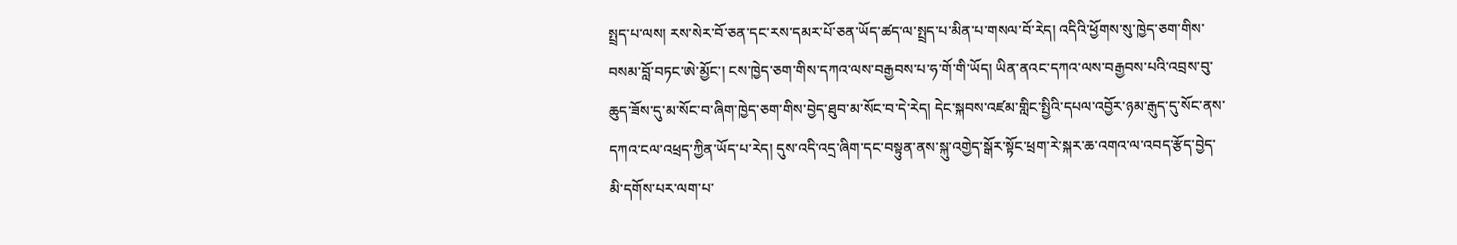སྤྲད་པ་ལས། རས་སེར་བོ་ཅན་དང་རས་དམར་པོ་ཅན་ཡོད་ཚད་ལ་སྤྲད་པ་མིན་པ་གསལ་བོ་རེད། འདིའི་ཕྱོགས་སུ་ཁྱེད་ཅག་གིས་བསམ་བློ་བཏང་ཨེ་མྱོང་། ངས་ཁྱེད་ཅག་གིས་དཀའ་ལས་བརྒྱབས་པ་ཧ་གོ་གི་ཡོད། ཡིན་ནའང་དཀའ་ལས་བརྒྱབས་པའི་འབྲས་བུ་ཆུད་ཟོས་དུ་མ་སོང་བ་ཞིག་ཁྱེད་ཅག་གིས་བྱེད་ཐུབ་མ་སོང་བ་དེ་རེད། དེང་སྐབས་འཛམ་གླིང་སྤྱིའི་དཔལ་འབྱོར་ཉམ་རྒུད་དུ་སོང་ནས་དཀའ་ངལ་འཕྲད་ཀྱིན་ཡོད་པ་རེད། དུས་འདི་འདྲ་ཞིག་དང་བསྟུན་ནས་སྐུ་འགྱེད་སྒོར་སྟོང་ཕྲག་རེ་སྐར་ཆ་འགའ་ལ་འབད་རྩོད་བྱེད་མི་དགོས་པར་ལག་པ་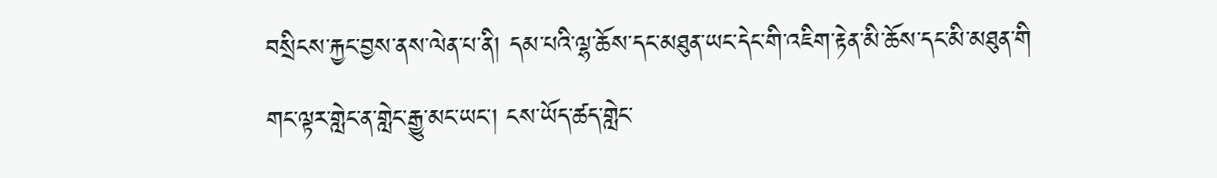བསྲིངས་རྐྱང་བྱས་ནས་ལེན་པ་ནི། དམ་པའི་ལྷ་ཆོས་དང་མཐུན་ཡང་དེང་གི་འཇིག་རྟེན་མི་ཆོས་དང་མི་མཐུན་གི
གང་ལྟར་གླེང་ན་གླེང་རྒྱུ་མང་ཡང་། ངས་ཡོད་ཚད་གླེང་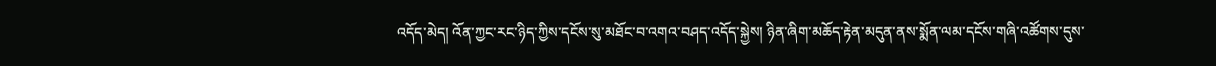འདོད་མེད། འོན་ཀྱང་རང་ཉིད་ཀྱིས་དངོས་སུ་མཐོང་བ་འགའ་བཤད་འདོད་སྐྱེས། ཉིན་ཞིག་མཆོད་རྟེན་མདུན་ནས་སྨོན་ལམ་དངོས་གཞི་འཚོགས་དུས་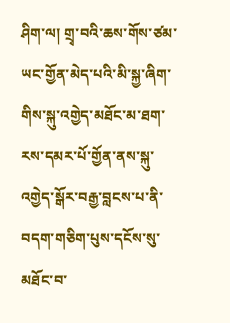ཤིག་ལ། གྲྭ་བའི་ཆས་གོས་ཙམ་ཡང་གྱོན་མེད་པའི་མི་སྐྱ་ཞིག་གིས་སྐུ་འགྱེད་མཐོང་མ་ཐག་རས་དམར་པོ་གྱོན་ནས་སྐུ་འགྱེད་སྒོར་བརྒྱ་བླངས་པ་ནི་བདག་གཅིག་པུས་དངོས་སུ་མཐོང་བ་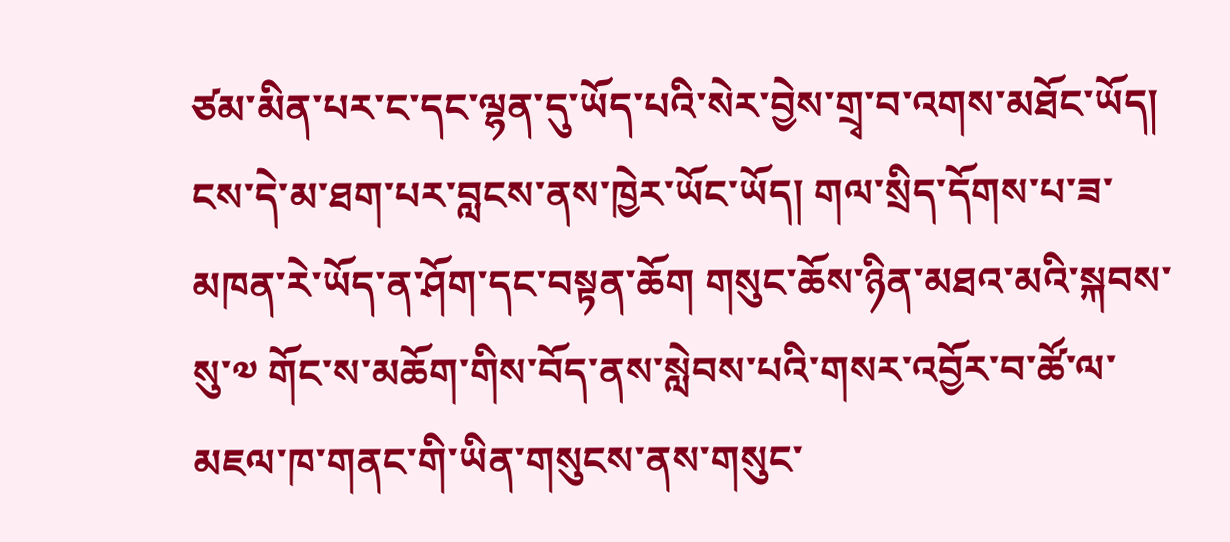ཙམ་མིན་པར་ང་དང་ལྷན་དུ་ཡོད་པའི་སེར་བྱེས་གྲྭ་བ་འགས་མཐོང་ཡོད། ངས་དེ་མ་ཐག་པར་བླངས་ནས་ཁྱེར་ཡོང་ཡོད། གལ་སྲིད་དོགས་པ་ཟ་མཁན་རེ་ཡོད་ན་ཤོག་དང་བསྟན་ཆོག གསུང་ཆོས་ཉིན་མཐའ་མའི་སྐབས་སུ་༧ གོང་ས་མཆོག་གིས་བོད་ནས་སླེབས་པའི་གསར་འབྱོར་བ་ཚོ་ལ་མཇལ་ཁ་གནང་གི་ཡིན་གསུངས་ནས་གསུང་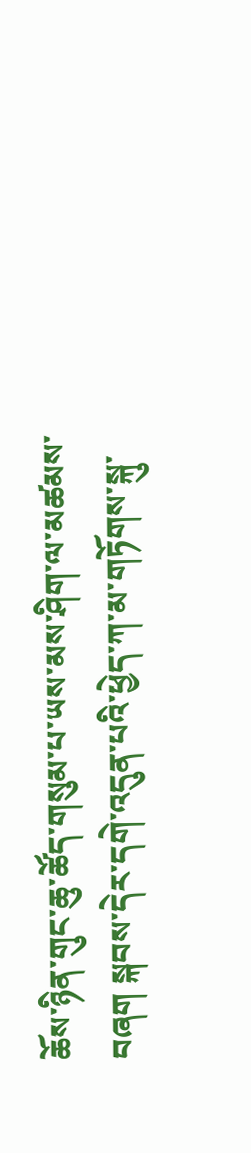ཆོས་ཉིན་གུང་ཆུ་ཚོད་གསུམ་པ་ཡས་མས་ཤིག་ལ་མཚམས་བཞག སྐབས་དེར་དགེ་འདུན་པའི་ཕྱེད་ཀ་མ་གཏོགས་སྐུ་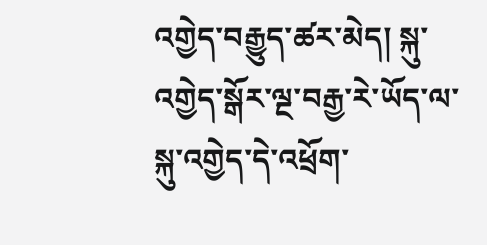འགྱེད་བརྒྱུད་ཚར་མེད། སྐུ་འགྱེད་སྒོར་ལྔ་བརྒྱ་རེ་ཡོད་ལ་སྐུ་འགྱེད་དེ་འཕྲོག་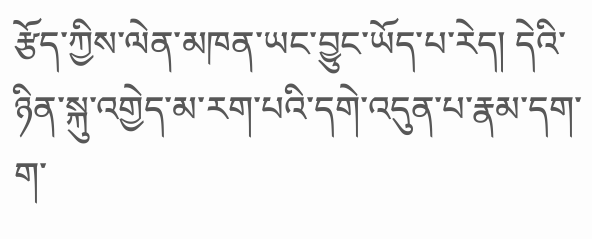རྩོད་ཀྱིས་ལེན་མཁན་ཡང་བྱུང་ཡོད་པ་རེད། དེའི་ཉིན་སྐུ་འགྱེད་མ་རག་པའི་དགེ་འདུན་པ་རྣམ་དག་ག་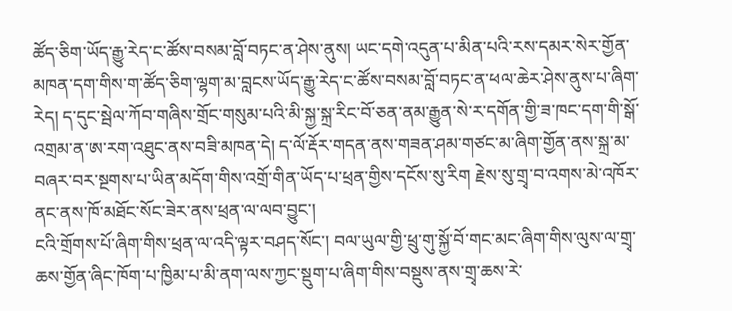ཚོད་ཅིག་ཡོད་རྒྱུ་རེད་ང་ཚོས་བསམ་བློ་བཏང་ན་ཤེས་ནུས། ཡང་དགེ་འདུན་པ་མིན་པའི་རས་དམར་སེར་གྱོན་མཁན་དག་གིས་ག་ཚོད་ཅིག་ལྷག་མ་བླངས་ཡོད་རྒྱུ་རེད་ང་ཚོས་བསམ་བློ་བཏང་ན་ཕལ་ཆེར་ཤེས་ནུས་པ་ཞིག་རེད། ད་དུང་སྦེལ་ཀོབ་གཞིས་གྲོང་གསུམ་པའི་མི་སྐྱ་སྐྲ་རིང་བོ་ཅན་ནམ་རྒྱུན་སེ་ར་དགོན་གྱི་ཟ་ཁང་དག་གི་སྒོ་འགྲམ་ན་ཨ་རག་འཐུང་ནས་བཟི་མཁན་དེ། ད་ལོ་རྡོར་གདན་ནས་གཟན་ཤམ་གཙང་མ་ཞིག་གྱོན་ནས་སྐྲ་མ་བཞར་བར་སྔགས་པ་ཡིན་མདོག་གིས་འགྲོ་གིན་ཡོད་པ་ཕྲན་གྱིས་དངོས་སུ་རིག རྗེས་སུ་གྲྭ་བ་འགས་མེ་འཁོར་ནང་ནས་ཁོ་མཐོང་སོང་ཟེར་ནས་ཕྲན་ལ་ལབ་བྱུང་།
ངའི་གྲོགས་པོ་ཞིག་གིས་ཕྲན་ལ་འདི་ལྟར་བཤད་སོང་། བལ་ཡུལ་གྱི་ཕྲུ་གུ་སྐྱོ་བོ་གང་མང་ཞིག་གིས་ལུས་ལ་གྲྭ་ཆས་གྱོན་ཞིང་ཁོག་པ་ཁྱིམ་པ་མི་ནག་ལས་ཀྱང་སྡུག་པ་ཞིག་གིས་བསྡུས་ནས་གྲྭ་ཆས་རེ་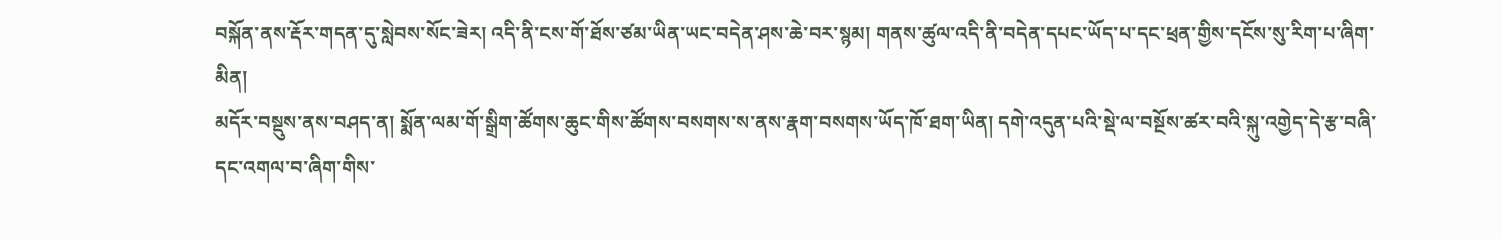བསྐོན་ནས་རྡོར་གདན་དུ་སླེབས་སོང་ཟེར། འདི་ནི་ངས་གོ་ཐོས་ཙམ་ཡིན་ཡང་བདེན་ཤས་ཆེ་བར་སྙམ། གནས་ཚུལ་འདི་ནི་བདེན་དཔང་ཡོད་པ་དང་ཕྲན་གྱིས་དངོས་སུ་རིག་པ་ཞིག་མིན།
མདོར་བསྡུས་ནས་བཤད་ན། སྨོན་ལམ་གོ་སྒྲིག་ཚོགས་ཆུང་གིས་ཚོགས་བསགས་ས་ནས་རྣག་བསགས་ཡོད་ཁོ་ཐག་ཡིན། དགེ་འདུན་པའི་སྡེ་ལ་བསྔོས་ཚར་བའི་སྐུ་འགྱེད་དེ་རྩ་བཞི་དང་འགལ་བ་ཞིག་གིས་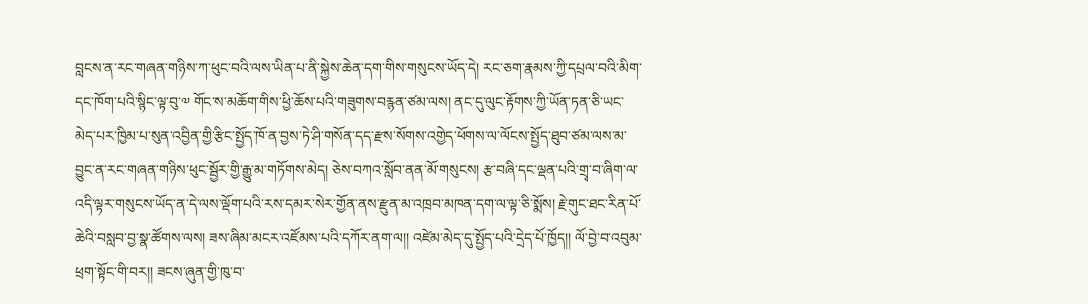བླངས་ན་རང་གཞན་གཉིས་ཀ་ཕུང་བའི་ལས་ཡིན་པ་ནི་སྐྱེས་ཆེན་དག་གིས་གསུངས་ཡོད་དེ། རང་ཅག་རྣམས་ཀྱི་དཔྲལ་བའི་མིག་དང་ཁོག་པའི་སྙིང་ལྟ་བུ་༧ གོང་ས་མཆོག་གིས་ཕྱི་ཆོས་པའི་གཟུགས་བརྙན་ཙམ་ལས། ནང་དུ་ལུང་རྟོགས་ཀྱི་ཡོན་ཏན་ཅི་ཡང་མེད་པར་ཁྱིམ་པ་སུན་འབྱིན་གྱི་རྩིང་སྤྱོད་ཁོ་ན་བྱས་ཏེ་ཤི་གསོན་དད་རྫས་སོགས་འགྱེད་ཕོགས་ལ་ལོངས་སྤྱོད་ཐུབ་ཙམ་ལས་མ་བྱུང་ན་རང་གཞན་གཉིས་ཕུང་སྦྱོར་གྱི་རྒྱུ་མ་གཏོགས་མེད། ཅེས་བཀའ་སློབ་ནན་མོ་གསུངས། རྩ་བཞི་དང་ལྡན་པའི་གྲྭ་བ་ཞིག་ལ་འདི་ལྟར་གསུངས་ཡོད་ན་དེ་ལས་ལྡོག་པའི་རས་དམར་སེར་གྱོན་ནས་རྫུན་མ་འཁྲབ་མཁན་དག་ལ་ལྟ་ཅི་སྨོས། རྗེ་གུང་ཐང་རིན་པོ་ཆེའི་བསླབ་བྱ་སྣ་ཚོགས་ལས། ཟས་ཞིམ་མངར་འཛོམས་པའི་དཀོར་ནག་ལ།། འཛེམ་མེད་དུ་སྤྱོད་པའི་དྲེད་པོ་ཁྱོད།། ལོ་བྱེ་བ་འབུམ་ཕྲག་སྟོང་གི་བར།། ཟངས་ཞུན་གྱི་ཁུ་བ་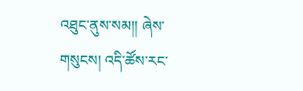འཐུང་ནུས་སམ།། ཞེས་གསུངས། འདི་ཚོས་རང་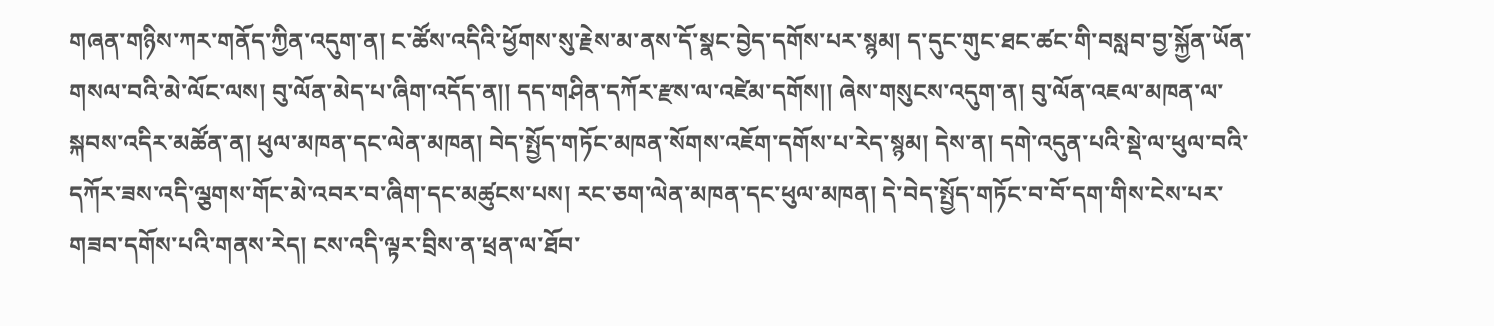གཞན་གཉིས་ཀར་གནོད་ཀྱིན་འདུག་ན། ང་ཚོས་འདིའི་ཕྱོགས་སུ་རྗེས་མ་ནས་དོ་སྣང་བྱེད་དགོས་པར་སྙམ། ད་དུང་གུང་ཐང་ཚང་གི་བསླབ་བྱ་སྐྱོན་ཡོན་གསལ་བའི་མེ་ལོང་ལས། བུ་ལོན་མེད་པ་ཞིག་འདོད་ན།། དད་གཤིན་དཀོར་རྫས་ལ་འཛེམ་དགོས།། ཞེས་གསུངས་འདུག་ན། བུ་ལོན་འཇལ་མཁན་ལ་སྐབས་འདིར་མཚོན་ན། ཕུལ་མཁན་དང་ལེན་མཁན། བེད་སྤྱོད་གཏོང་མཁན་སོགས་འཇོག་དགོས་པ་རེད་སྙམ། དེས་ན། དགེ་འདུན་པའི་སྡེ་ལ་ཕུལ་བའི་དཀོར་ཟས་འདི་ལྕགས་གོང་མེ་འབར་བ་ཞིག་དང་མཚུངས་པས། རང་ཅག་ལེན་མཁན་དང་ཕུལ་མཁན། དེ་བེད་སྤྱོད་གཏོང་བ་བོ་དག་གིས་ངེས་པར་གཟབ་དགོས་པའི་གནས་རེད། ངས་འདི་ལྟར་བྲིས་ན་ཕྲན་ལ་ཐོབ་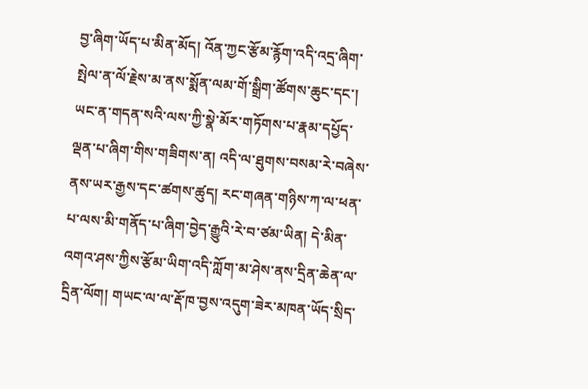བྱ་ཞིག་ཡོད་པ་མིན་མོད། འོན་ཀྱང་རྩོམ་རྙོག་འདི་འདྲ་ཞིག་སྤེལ་ན་ལོ་རྗེས་མ་ནས་སྨོན་ལམ་གོ་སྒྲིག་ཚོགས་ཆུང་དང་། ཡང་ན་གདན་སའི་ལས་ཀྱི་སྣེ་མོར་གཏོགས་པ་རྣམ་དཔྱོད་ལྡན་པ་ཞིག་གིས་གཟིགས་ན། འདི་ལ་ཐུགས་བསམ་རེ་བཞེས་ནས་ཡར་རྒྱས་དང་ཚགས་ཚུད། རང་གཞན་གཉིས་ཀ་ལ་ཕན་པ་ལས་མི་གནོད་པ་ཞིག་བྱེད་རྒྱུའི་རེ་བ་ཙམ་ཡིན། དེ་མིན་འགའ་ཤས་ཀྱིས་རྩོམ་ཡིག་འདི་ཀློག་མ་ཤེས་ནས་དྲིན་ཆེན་ལ་དྲིན་ལོག། གཡང་ལ་ལ་རྡོ་ཁ་བྱས་འདུག་ཟེར་མཁན་ཡོད་སྲིད་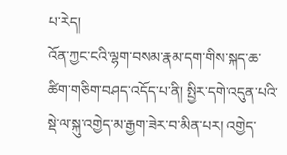པ་རེད།
འོན་ཀྱང་ངའི་ལྷག་བསམ་རྣམ་དག་གིས་སྐད་ཆ་ཚིག་གཅིག་བཤད་འདོད་པ་ནི། སྤྱིར་དགེ་འདུན་པའི་སྡེ་ལ་སྐུ་འགྱེད་མ་རྒྱག་ཟེར་བ་མིན་པར། འགྱེད་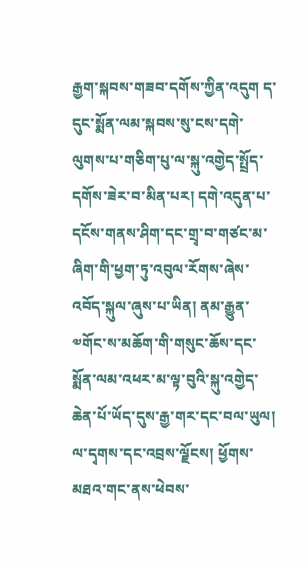རྒྱག་སྐབས་གཟབ་དགོས་ཀྱིན་འདུག ད་དུང་སྨོན་ལམ་སྐབས་སུ་ངས་དགེ་ལུགས་པ་གཅིག་པུ་ལ་སྐུ་འགྱེད་སྤྲོད་དགོས་ཟེར་བ་མིན་པར། དགེ་འདུན་པ་དངོས་གནས་ཤིག་དང་གྲྭ་བ་གཙང་མ་ཞིག་གི་ཕྱག་ཏུ་འབུལ་རོགས་ཞེས་འབོད་སྐུལ་ཞུས་པ་ཡིན། ནམ་རྒྱུན་༧གོང་ས་མཆོག་གི་གསུང་ཆོས་དང་སྨོན་ལམ་འཕར་མ་ལྟ་བུའི་སྐུ་འགྱེད་ཆེན་པོ་ཡོད་དུས་རྒྱ་གར་དང་བལ་ཡུལ། ལ་དྭགས་དང་འབྲས་ལྗོངས། ཕྱོགས་མཐའ་གང་ནས་ཕེབས་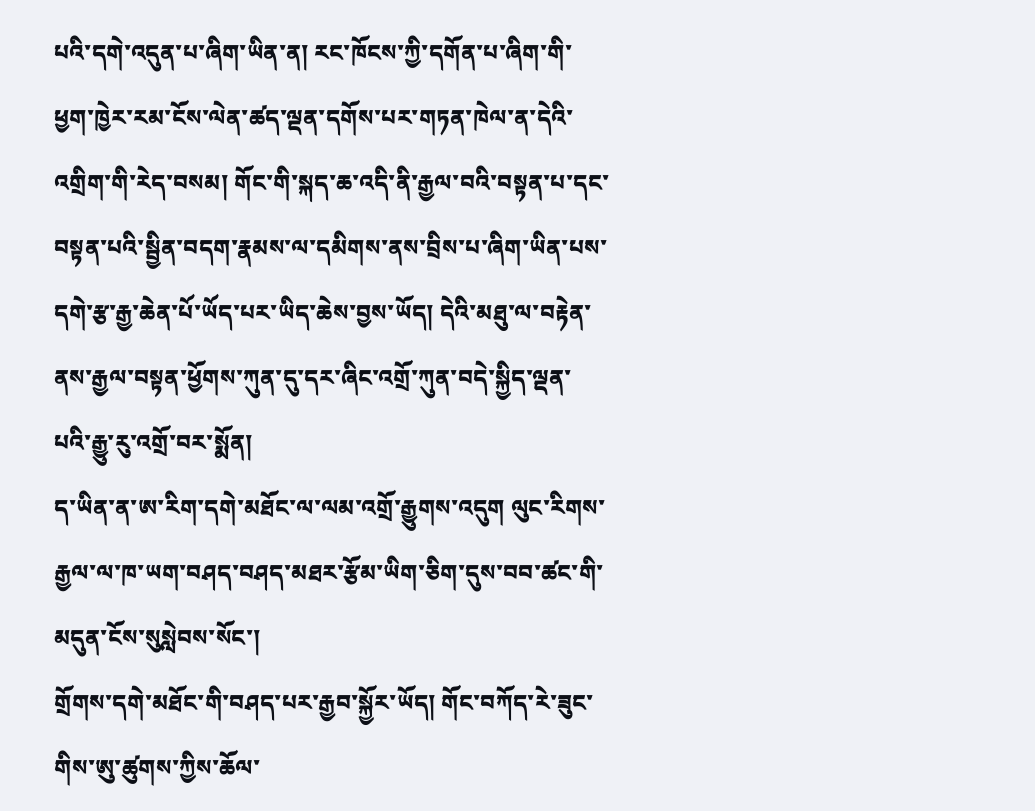པའི་དགེ་འདུན་པ་ཞིག་ཡིན་ན། རང་ཁོངས་ཀྱི་དགོན་པ་ཞིག་གི་ཕྱག་ཁྱེར་རམ་ངོས་ལེན་ཚད་ལྡན་དགོས་པར་གཏན་ཁེལ་ན་དེའི་འགྲིག་གི་རེད་བསམ། གོང་གི་སྐད་ཆ་འདི་ནི་རྒྱལ་བའི་བསྟན་པ་དང་བསྟན་པའི་སྦྱིན་བདག་རྣམས་ལ་དམིགས་ནས་བྲིས་པ་ཞིག་ཡིན་པས་དགེ་རྩ་རྒྱ་ཆེན་པོ་ཡོད་པར་ཡིད་ཆེས་བྱས་ཡོད། དེའི་མཐུ་ལ་བརྟེན་ནས་རྒྱལ་བསྟན་ཕྱོགས་ཀུན་དུ་དར་ཞིང་འགྲོ་ཀུན་བདེ་སྐྱིད་ལྡན་པའི་རྒྱུ་རུ་འགྲོ་བར་སྨོན།
ད་ཡིན་ན་ཨ་རིག་དགེ་མཐོང་ལ་ལམ་འགྲོ་རྒྱུགས་འདུག ལུང་རིགས་རྒྱལ་ལ་ཁ་ཡག་བཤད་བཤད་མཐར་རྩོམ་ཡིག་ཅིག་དུས་བབ་ཚང་གི་མདུན་ངོས་སུསླེབས་སོང་།
གྲོགས་དགེ་མཐོང་གི་བཤད་པར་རྒྱབ་སྐྱོར་ཡོད། གོང་བཀོད་རེ་ཟུང་གིས་ཨུ་ཚུགས་ཀྱིས་ཆོལ་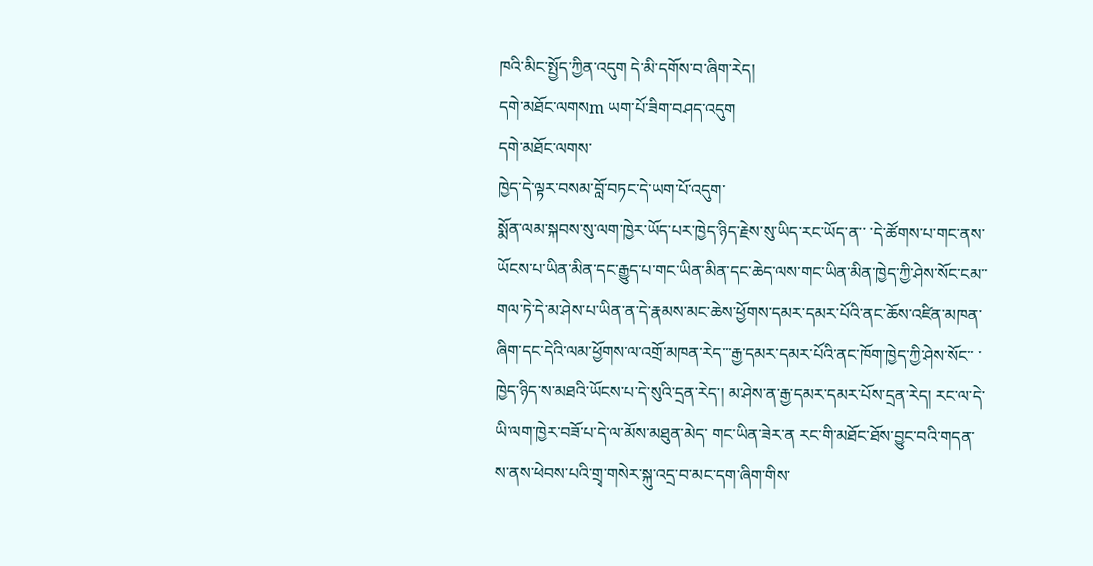ཁའི་མིང་སྤྱོད་ཀྱིན་འདུག དེ་མི་དགོས་བ་ཞིག་རེད།
དགེ་མཐོང་ལགསm ཡག་པོ་ཟིག་བཤད་འདུག
དགེ་མཐོང་ལགས་
ཁྱེད་དེ་ལྟར་བསམ་བློ་བཏང་དེ་ཡག་པོ་འདུག་
སྨོན་ལམ་སྐབས་སུ་ལག་ཁྱེར་ཡོད་པར་ཁྱེད་ཉིད་རྗེས་སུ་ཡིད་རང་ཡོད་ན་་ ་དེ་ཚོགས་པ་གང་ནས་ཡོངས་པ་ཡིན་མིན་དང་རྒྱུད་པ་གང་ཡིན་མིན་དང་ཆེད་ལས་གང་ཡིན་མིན་ཁྱེད་ཀྱི་ཤེས་སོང་ངམ་་ གལ་ཏེ་དེ་མ་ཤེས་པ་ཡིན་ན་དེ་རྣམས་མང་ཆེས་ཕྱོགས་དམར་དམར་པོའི་ནང་ཆོས་འཛིན་མཁན་ཞིག་དང་དེའི་ལམ་ཕྱོགས་ལ་འགྲོ་མཁན་རེད་་་རྒྱ་དམར་དམར་པོའི་ནང་ཁོག་ཁྱེད་ཀྱི་ཤེས་སོང་་ ་ཁྱེད་ཉིད་ས་མཐའི་ཡོངས་པ་དེ་སུའི་དྲན་རེད་། མ་ཤེས་ན་རྒྱ་དམར་དམར་པོས་དྲན་རེད། རང་ལ་དེ་ཡི་ལག་ཁྱེར་བཟོ་པ་དེ་ལ་མོས་མཐུན་མེད་ གང་ཡིན་ཟེར་ན རང་གི་མཐོང་ཐོས་བྱུང་བའི་གདན་ས་ནས་ཕེབས་པའི་གྲྭ་གསེར་སྐུ་འདྲ་བ་མང་དག་ཞིག་གིས་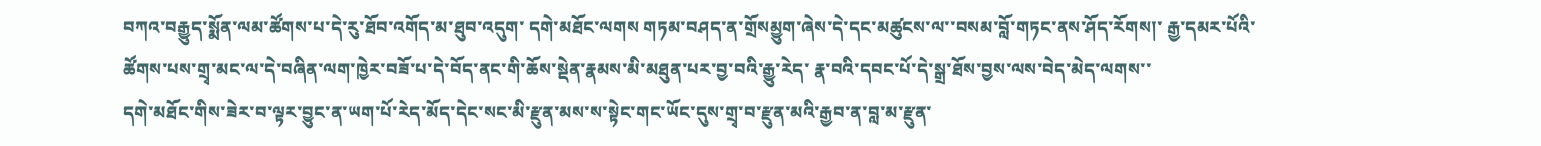བཀའ་བརྒྱུད་སྨོན་ལམ་ཚོགས་པ་དེ་རུ་ཐོབ་འགོད་མ་ཐུབ་འདུག་ དགེ་མཐོང་ལགས གཏམ་བཤད་ན་གྲོསམྱུག་ཞེས་དེ་དང་མཚུངས་ལ་་བསམ་བློ་གཏང་ནས་ཤོད་རོགས།་ རྒྱ་དམར་པོའི་ཚོགས་པས་གྲྭ་མང་ལ་དེ་བཞིན་ལག་ཁྱེར་བཟོ་པ་དེ་བོད་ནང་གི་ཆོས་སྡེན་རྣམས་མི་མཐུན་པར་བྱ་བའི་རྒྱུ་རེད་ རྣ་བའི་དབང་པོ་དེ་སྒྲ་ཐོས་བྱས་ལས་བེད་མེད་ལགས་་
དགེ་མཐོང་གིས་ཟེར་བ་ལྟར་བྱུང་ན་ཡག་པོ་རེད་མོད་དེང་སང་མི་རྫུན་མས་ས་སྟེང་གང་ཡོང་དུས་གྲྭ་བ་རྫུན་མའི་རྒྱབ་ན་བླ་མ་རྫུན་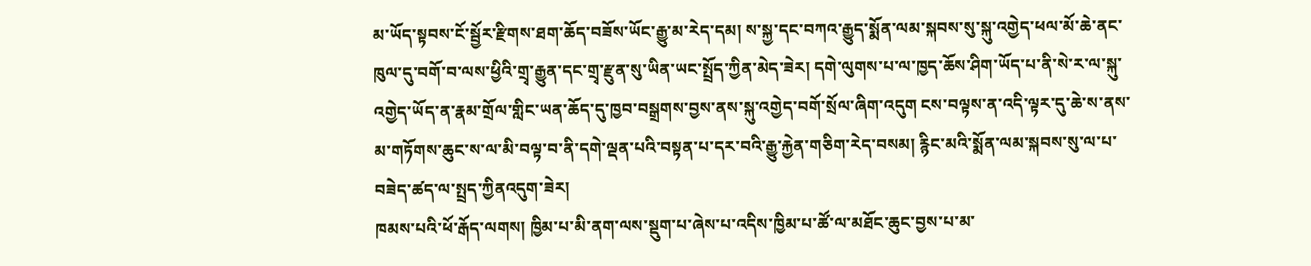མ་ཡོད་སྟབས་ངོ་སྦྱོར་རྫིགས་ཐག་ཆོད་བཟོས་ཡོང་རྒྱུ་མ་རེད་དམ། ས་སྐྱ་དང་བཀའ་རྒྱུད་སྨོན་ལམ་སྐབས་སུ་སྐུ་འགྱེད་ཕལ་མོ་ཆེ་ནང་ཁུལ་དུ་བགོ་བ་ལས་ཕྱིའི་གྲྭ་རྒྱུན་དང་གྲྭ་རྫུན་སུ་ཡིན་ཡང་སྤྲོད་ཀྱིན་མེད་ཟེར། དགེ་ལུགས་པ་ལ་ཁྱད་ཆོས་ཤིག་ཡོད་པ་ནི་སེ་ར་ལ་སྐུ་འགྱེད་ཡོད་ན་རྣམ་གྲོལ་གླིང་ཡན་ཆོད་དུ་ཁྱབ་བསྒྲགས་བྱས་ནས་སྐུ་འགྱེད་བགོ་སྲོལ་ཞིག་འདུག ངས་བལྟས་ན་འདི་ལྟར་དུ་ཆེ་ས་ནས་མ་གཏོགས་ཆུང་ས་ལ་མི་བལྟ་བ་ནི་དགེ་ལྡན་པའི་བསྟན་པ་དར་བའི་རྒྱུ་རྐྱེན་གཅིག་རེད་བསམ། རྙིང་མའི་སྨོན་ལམ་སྐབས་སུ་ལ་པ་བཟེད་ཚད་ལ་སྤྲད་ཀྱིནའདུག་ཟེར།
ཁམས་པའི་ཕོ་རྒོད་ལགས། ཁྱིམ་པ་མི་ནག་ལས་སྡུག་པ་ཞེས་པ་འདིས་ཁྱིམ་པ་ཚོ་ལ་མཐོང་ཆུང་བྱས་པ་མ་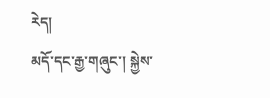རེད།
མདོ་དང་རྒྱ་གཞུང་། སྐྱེས་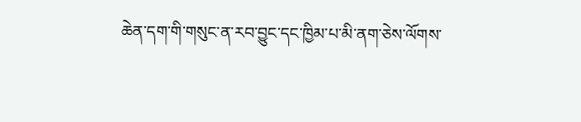ཆེན་དག་གི་གསུང་ན་རབ་བྱུང་དང་ཁྱིམ་པ་མི་ནག་ཅེས་ལོགས་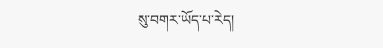སུ་བགར་ཡོད་པ་རེད།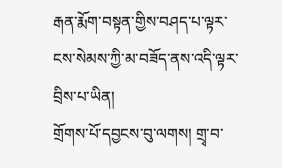རྒན་རྨོག་བསྟན་གྱིས་བཤད་པ་ལྟར་ངས་སེམས་ཀྱི་མ་བཟོད་ནས་འདི་ལྟར་བྲིས་པ་ཡིན།
གྲོགས་པོ་དབྱངས་བུ་ལགས། གྲྭ་བ་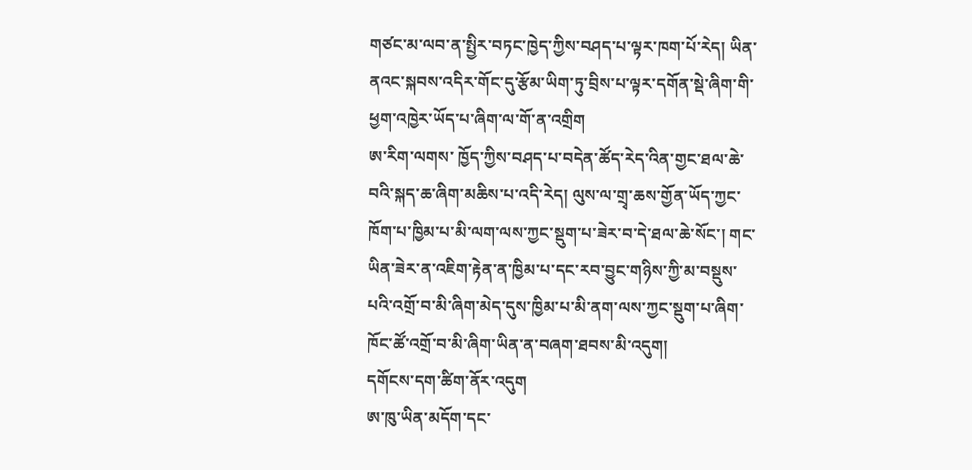གཙང་མ་ལབ་ན་སྤྱིར་བཏང་ཁྱེད་ཀྱིས་བཤད་པ་ལྟར་ཁག་པོ་རེད། ཡིན་ནའང་སྐབས་འདིར་གོང་དུ་རྩོམ་ཡིག་ཏུ་བྲིས་པ་ལྟར་དགོན་སྡེ་ཞིག་གི་ཕྱག་འཁྱེར་ཡོད་པ་ཞིག་ལ་གོ་ན་འགྲིག
ཨ་རིག་ལགས་ ཁྱོད་ཀྱིས་བཤད་པ་བདེན་ཚོད་རེད་འིན་གྱང་ཐལ་ཆེ་བའི་སྐད་ཆ་ཞིག་མཆིས་པ་འདི་རེད། ལུས་ལ་གྲྭ་ཆས་གྱོན་ཡོད་ཀྱང་ཁོག་པ་ཁྱིམ་པ་མི་ལག་ལས་ཀྱང་སྡུག་པ་ཟེར་བ་དེ་ཐལ་ཆེ་སོང་། གང་ཡིན་ཟེར་ན་འཇིག་རྟེན་ན་ཁྱིམ་པ་དང་རབ་བྱུང་གཉིས་ཀྱི་མ་བསྡུས་པའི་འགྲོ་བ་མི་ཞིག་མེད་དུས་ཁྱིམ་པ་མི་ནག་ལས་ཀྱང་སྡུག་པ་ཞིག་ཁོང་ཚོ་འགྲོ་བ་མི་ཞིག་ཡིན་ན་བཞག་ཐབས་མི་འདུག།
དགོངས་དག་ཚིག་ནོར་འདུག
ཨ་ཁུ་ཡིན་མདོག་དང་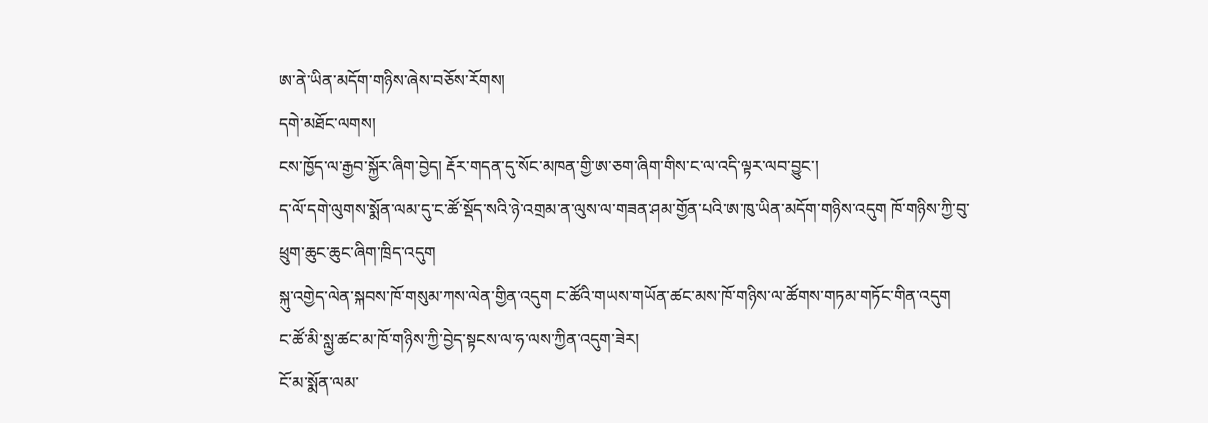ཨ་ནེ་ཡིན་མདོག་གཉིས་ཞེས་བཅོས་རོགས།
དགེ་མཐོང་ལགས།
ངས་ཁྱོད་ལ་རྒྱབ་སྐྱོར་ཞིག་བྱེད། རྡོར་གདན་དུ་སོང་མཁན་གྱི་ཨ་ཅག་ཞིག་གིས་ང་ལ་འདི་ལྟར་ལབ་བྱུང་།
ད་ལོ་དགེ་ལུགས་སྨོན་ལམ་དུ་ང་ཚོ་སྡོད་སའི་ཉེ་འགྲམ་ན་ལུས་ལ་གཟན་ཤམ་གྱོན་པའི་ཨ་ཁུ་ཡིན་མདོག་གཉིས་འདུག ཁོ་གཉིས་ཀྱི་བུ་ཕྲུག་ཆུང་ཆུང་ཞིག་ཁྲིད་འདུག
སྐུ་འགྱེད་ལེན་སྐབས་ཁོ་གསུམ་ཀས་ལེན་གྱིན་འདུག ང་ཚོའི་གཡས་གཡོན་ཚང་མས་ཁོ་གཉིས་ལ་ཚོགས་གཏམ་གཏོང་གིན་འདུག
ང་ཚོ་མི་སླྱ་ཚང་མ་ཁོ་གཉིས་ཀྱི་བྱེད་སྟངས་ལ་ཧ་ལས་ཀྱིན་འདུག་ཟེར།
ངོ་མ་སྨོན་ལམ་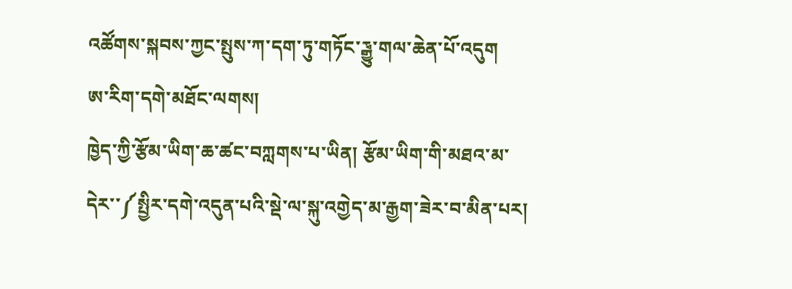འཚོགས་སྐབས་ཀྱང་སྤུས་ཀ་དག་ཏུ་གཏོང་རྭྒྱུ་གལ་ཆེན་པོ་འདུག
ཨ་རིག་དགེ་མཐོང་ལགས།
ཁྱེད་ཀྱི་རྩོམ་ཡིག་ཆ་ཚང་བཀླགས་པ་ཡིན། རྩོམ་ཡིག་གི་མཐའ་མ་དེར་་༼སྤྱིར་དགེ་འདུན་པའི་སྡེ་ལ་སྐུ་འགྱེད་མ་རྒྱག་ཟེར་བ་མིན་པར།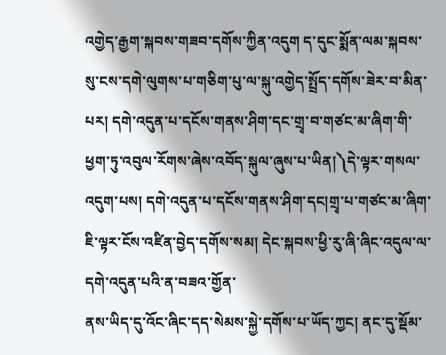འགྱེད་རྒྱག་སྐབས་གཟབ་དགོས་ཀྱིན་འདུག ད་དུང་སྨོན་ལམ་སྐབས་སུ་ངས་དགེ་ལུགས་པ་གཅིག་པུ་ལ་སྐུ་འགྱེད་སྤྲོད་དགོས་ཟེར་བ་མིན་པར། དགེ་འདུན་པ་དངོས་གནས་ཤིག་དང་གྲྭ་བ་གཙང་མ་ཞིག་གི་ཕྱག་ཏུ་འབུལ་རོགས་ཞེས་འབོད་སྐུལ་ཞུས་པ་ཡིན།༽དེ་ལྟར་གསལ་འདུག་པས། དགེ་འདུན་པ་དངོས་གནས་ཤིག་དང།གྲྭ་པ་གཙང་མ་ཞིག་ཇི་ལྟར་ངོས་འཛིན་བྱེད་དགོས་སམ། དེང་སྐབས་ཕྱི་རུ་ཞི་ཞིང་འདུལ་ལ་དགེ་འདུན་པའི་ན་བཟའ་གྱོན་
ནས་ཡིད་དུ་འོང་ཞིང་དད་སེམས་སྐྱེ་དགོས་པ་ཡོད་ཀྱང། ནང་དུ་སྡོམ་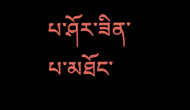པ་ཤོར་ཟིན་
པ་མཐོང་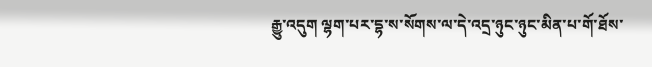རྒྱུ་འདུག ལྷག་པར་དྷ་ས་སོགས་ལ་དེ་འདྲ་ཉུང་ཉུང་མིན་པ་གོ་ཐོས་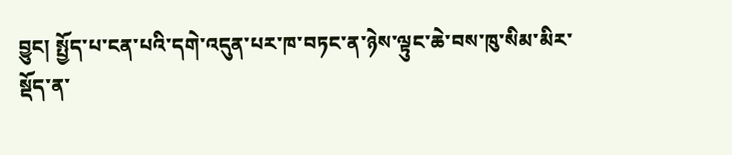བྱུང། སྤྱོད་པ་ངན་པའི་དགེ་འདུན་པར་ཁ་བཏང་ན་ཉེས་ལྟུང་ཆེ་བས་ཁུ་སིམ་མིར་
སྡོད་ན་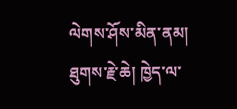ལེགས་ཤོས་མིན་ནམ།
ཐུགས་རྗེ་ཆེ། ཁྱེད་ལ་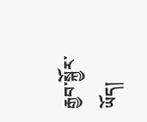རྒྱབ་སྐྱོར་ཡོད།